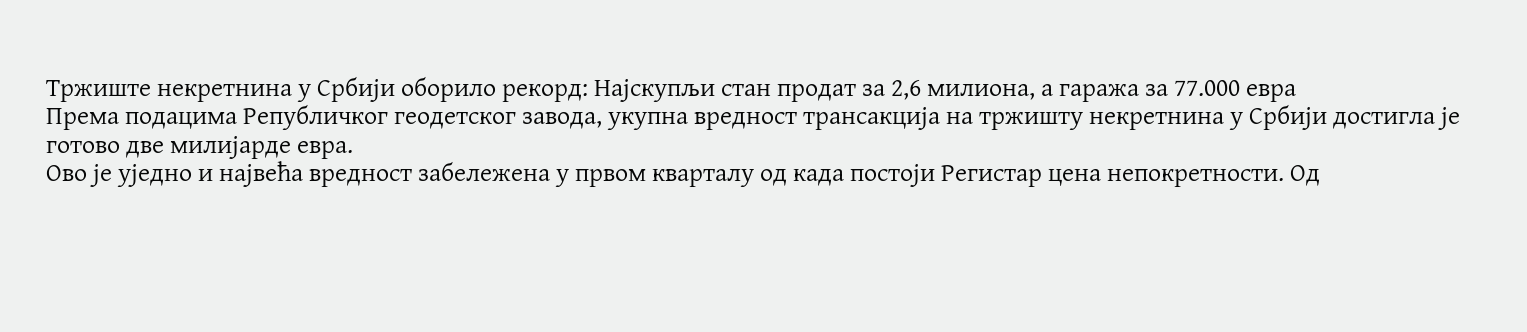Тржиште некретнина у Србији оборило рекорд: Најскупљи стан продат за 2,6 милиона, а гаража за 77.000 евра
Према подацима Републичког геодетског завода, укупна вредност трансакција на тржишту некретнина у Србији достигла је готово две милијарде евра.
Ово је уједно и највећа вредност забележена у првом кварталу од када постоји Регистар цена непокретности. Од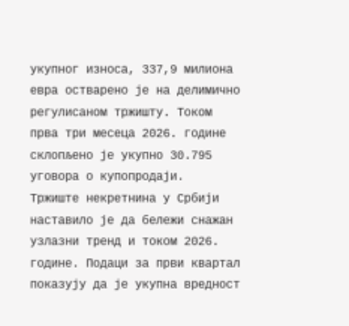укупног износа, 337,9 милиона евра остварено је на делимично регулисаном тржишту. Током прва три месеца 2026. године склопљено је укупно 30.795 уговора о купопродаји.
Тржиште некретнина у Србији наставило је да бележи снажан узлазни тренд и током 2026. године. Подаци за први квартал показују да је укупна вредност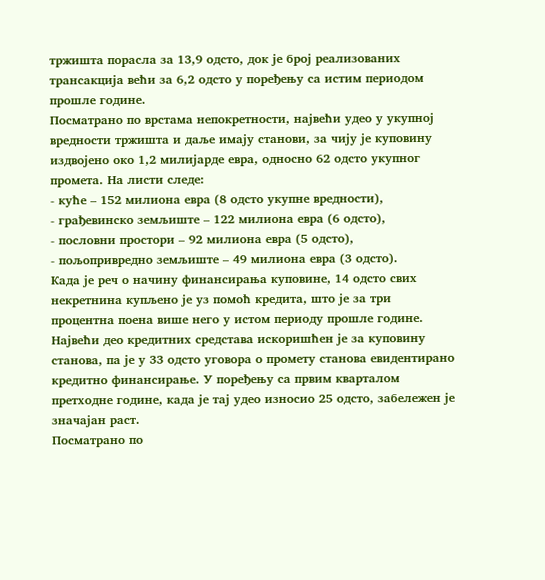тржишта порасла за 13,9 одсто, док је број реализованих трансакција већи за 6,2 одсто у поређењу са истим периодом прошле године.
Посматрано по врстама непокретности, највећи удео у укупној вредности тржишта и даље имају станови, за чију је куповину издвојено око 1,2 милијарде евра, односно 62 одсто укупног промета. На листи следе:
- куће – 152 милиона евра (8 одсто укупне вредности),
- грађевинско земљиште – 122 милиона евра (6 одсто),
- пословни простори – 92 милиона евра (5 одсто),
- пољопривредно земљиште – 49 милиона евра (3 одсто).
Када је реч о начину финансирања куповине, 14 одсто свих некретнина купљено је уз помоћ кредита, што је за три процентна поена више него у истом периоду прошле године. Највећи део кредитних средстава искоришћен је за куповину станова, па је у 33 одсто уговора о промету станова евидентирано кредитно финансирање. У поређењу са првим кварталом претходне године, када је тај удео износио 25 одсто, забележен је значајан раст.
Посматрано по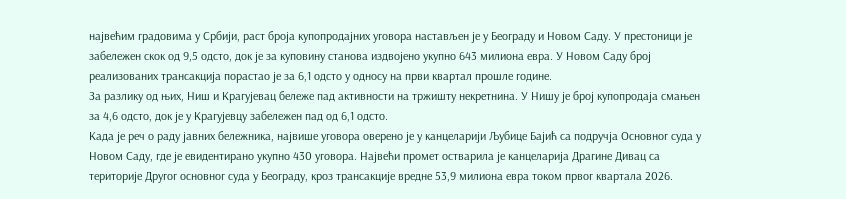највећим градовима у Србији, раст броја купопродајних уговора настављен је у Београду и Новом Саду. У престоници је забележен скок од 9,5 одсто, док је за куповину станова издвојено укупно 643 милиона евра. У Новом Саду број реализованих трансакција порастао је за 6,1 одсто у односу на први квартал прошле године.
За разлику од њих, Ниш и Крагујевац бележе пад активности на тржишту некретнина. У Нишу је број купопродаја смањен за 4,6 одсто, док је у Крагујевцу забележен пад од 6,1 одсто.
Када је реч о раду јавних бележника, највише уговора оверено је у канцеларији Љубице Бајић са подручја Основног суда у Новом Саду, где је евидентирано укупно 430 уговора. Највећи промет остварила је канцеларија Драгине Дивац са територије Другог основног суда у Београду, кроз трансакције вредне 53,9 милиона евра током првог квартала 2026.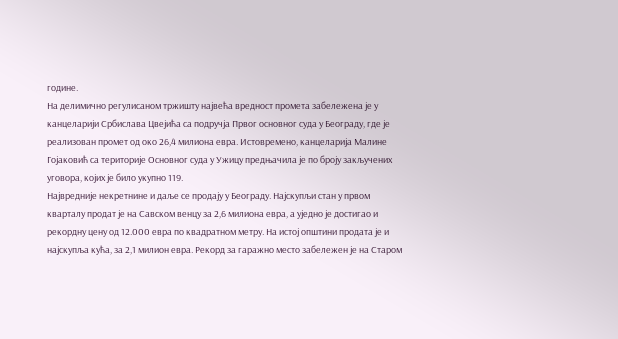године.
На делимично регулисаном тржишту највећа вредност промета забележена је у канцеларији Србислава Цвејића са подручја Првог основног суда у Београду, где је реализован промет од око 26,4 милиона евра. Истовремено, канцеларија Малине Гојаковић са територије Основног суда у Ужицу предњачила је по броју закључених уговора, којих је било укупно 119.
Највредније некретнине и даље се продају у Београду. Најскупљи стан у првом кварталу продат је на Савском венцу за 2,6 милиона евра, а уједно је достигао и рекордну цену од 12.000 евра по квадратном метру. На истој општини продата је и најскупља кућа, за 2,1 милион евра. Рекорд за гаражно место забележен је на Старом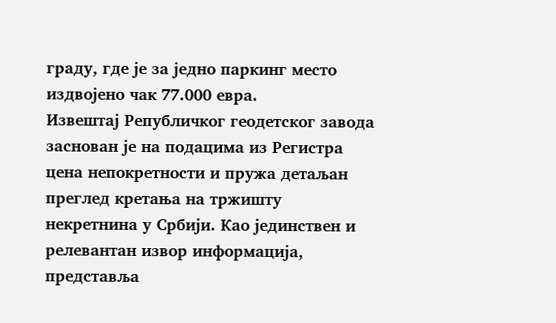граду, где је за једно паркинг место издвојено чак 77.000 евра.
Извештај Републичког геодетског завода заснован је на подацима из Регистра цена непокретности и пружа детаљан преглед кретања на тржишту некретнина у Србији. Као јединствен и релевантан извор информација, представља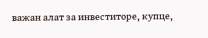важан алат за инвеститоре, купце,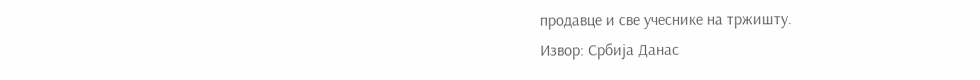продавце и све учеснике на тржишту.
Извор: Србија Данас